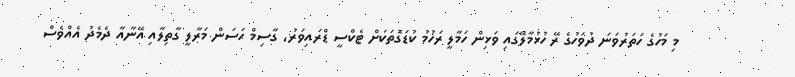މި މަހުގެ ހަތަރުވަނަ ދުވަހުގެ ރޭ ހުޅުމާލޭގައި ވަޅިން ހަމާލީ ރަހުމު ކުޑަގޮތަކަށް ޓެކްސީ ޑްރައިވަރު، ގާސިމް ހަސަން މަރާލީ ގާތިލާއި އޭނާއާ ދެމެދު އެއްވެސް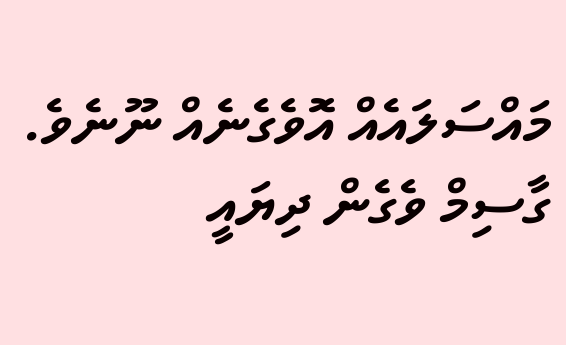މައްސަލައެއް އޮވެގެނެއް ނޫނެވެ. ގާސިމް ވެގެން ދިޔައީ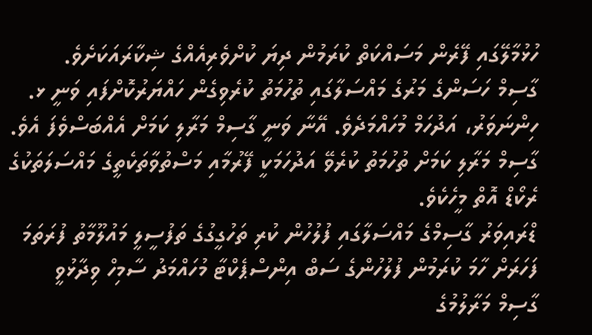ހުޅުމާލޭގައި ފޭރެން މަސައްކަތް ކުރަމުން ދިޔަ ކުށްވެރިއެއްގެ ޝިކާރައަކަށެވެ.
ގާސިމް ހަސަންގެ މަރުގެ މައްސަލާގައި ތުހުމަތު ކުރެވިގެން ހައްޔަރުކޮށްފައި ވަނީ ޅ. ހިންނަވަރު، އަދުހަމް މުހައްމަދެވެ. އޭނާ ވަނީ ގާސިމް މަރާލި ކަމަށް އެއްބަސްވެފަ އެވެ. ގާސިމް މަރާލި ކަމަށް ތުހުމަތު ކުރެވޭ އަދުހަމަކީ ފޭރުމާއި މަސްތުވާތަކެތީގެ މައްސަލަތަކުގެ ރެކޯޑް އޮތް މީހެކެވެ.
ޑްރައިވަރު ގާސިމްގެ މައްސަލާގައި ފުލުހުން ކުރި ތަހުގީގުގެ ތަފުސީލީ މައުލޫމާތު ފުރަތަމަ ފަހަރަށް ހާމަ ކުރަމުން ފުލުހުންގެ ސަބް އިންސްޕެކްޓާ މުހައްމަދު ސާމިހް ވިދާޅުވީ ގާސިމް މަރާލުމުގެ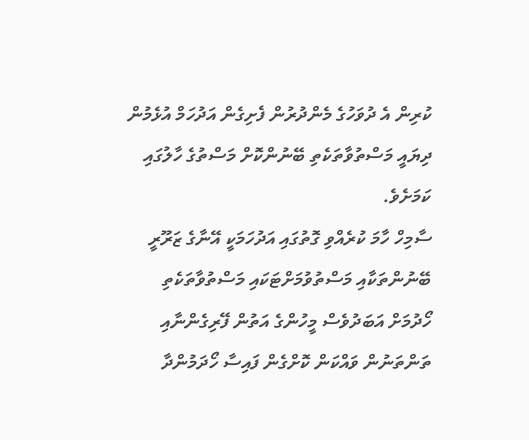ކުރިން އެ ދުވަހުގެ މެންދުރުން ފެށިގެން އަދުހަމް އުޅެމުން ދިޔައީ މަސްތުވާތަކެތި ބޭނުންކޮށް މަސްތުގެ ހާލުގައި ކަމަށެވެ.
ސާމިހް ހާމަ ކުރެއްވި ގޮތުގައި އަދުހަމަކީ އޭނާގެ ޒަރޫރީ ބޭނުންތަކާއި މަސްތުވުމަށްޓަކައި މަސްތުވާތަކެތި ހޯދުމަށް އަބަދުވެސް މީހުންގެ އަތުން ފޭރިގެންނާއި ތަންތަނުން ވައްކަން ކޮށްގެން ފައިސާ ހޯދަމުންދާ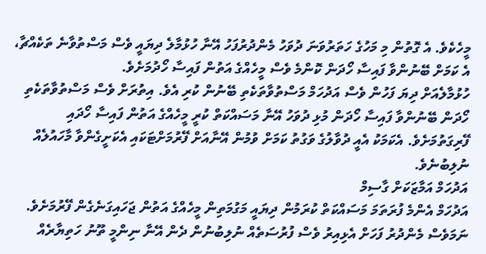މީހެކެވެ. އެ ގޮތުން މި މަހުގެ ހަތަރުވަނަ ދުވަހު މެންދުރުފަހު އޭނާ ހުޅުމާލެ ދިޔައީ ވެސް މަސްތުވާނެ ތަކެއްޗާ، އެ ކަމަށް ބޭނުންވާ ފައިސާ ހޯދަން ކޮންމެ ވެސް މީހެއްގެ އަތުން ފައިސާ ހޯދުމަށެވެ.
ހުޅުމާލެއަށް ދިޔަ ފަހުން ވެސް އަދުހަމް މަސްތުވާތަކެތި ބޭނުން ކުރި އެވެ. އިތުރަށް ވެސް މަސްތުވާތަކެތި ހޯދަން ބޭނުންވާ ފައިސާ ހޯދަން މުޅި ދުވަހު އޭނާ މަސައްކަތް ކުރީ މީހެއްގެ އަތުން ފައިސާ ހޯދައި ފޭރިގަތުމަށެވެ. އެކަމަކު އެއީ ދުވާލުގެ ވަގުތު ކަމަށް ވުމުން އޭނާއަށް ފޭރުމަށްޓަކައި އެކަށީގެންވާ މާހައުލެއް ނުލިބުނެވެ.
އަދުހަމް އަމާޒަކަށް ގާސިމް
އަދުހަމް އެންމެ ފުރަތަމަ މަސައްކަތް ކުރަމުން ދިޔައީ މަގުމަތިން މީހެއްގެ އަތުން ޖަހައިގަނެގެން ފޭރުމަށެވެ. ނަމަވެސް މެންދުރު ފަހަށް އެޅިއިރު ވެސް ފުރުސަތެއް ނުލިބުނުން ދެން އޭނާ ނިންމީ ތޫނު ހަތިޔާރެއް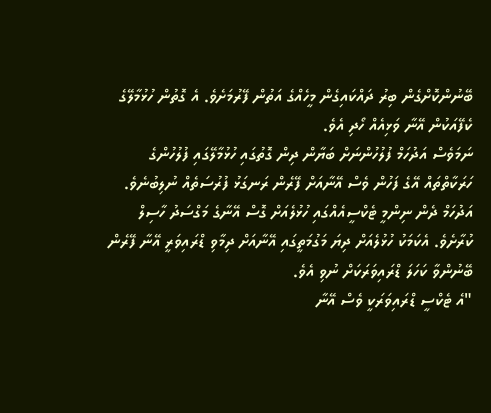ބޭނުންކޮށްގެން ބިރު ދައްކައިގެން މީހެއްގެ އަތުން ފޭރުމަށެވެ. އެ ގޮތުން ހުޅުމާލޭގެ ކެފޭއަކުން އޭނާ ވަޅިއެއް ހޯދި އެވެ.
ނަމަވެސް އަދުހަމް ފުލުހުންނަށް ބަޔާން ދިން ގޮތުގައި ހުޅުމާލޭގައި ފުލުހުންގެ ހަރަކާތްތައް އޭގެ ފަހުން ވެސް އޭނާއަށް ފޭރެން ރަނގަޅު ފުރުސަތެއް ނުލިބުނެވެ. އަދުހަމް ދެން ނިންމީ ޓެކްސީއެއްގައި ހުޅުލެއަށް ގޮސް އޭނާގެ މަގްސަދު ހާސިލް ކުރާށެވެ. އެކަމަކު ހުޅުލެއަށް ދިޔަ މަގުމަތީގައި އޭނާއަށް ދިމާވި ޑްރައިވަރީ އޭނާ ފޭރެން ބޭނުންވާ ކަހަލަ ޑްރައިވަރަކަށް ނުވި އެވެ.
"އެ ޓެކްސީ ޑްރައިވަރަކީ ވެސް އޭނާ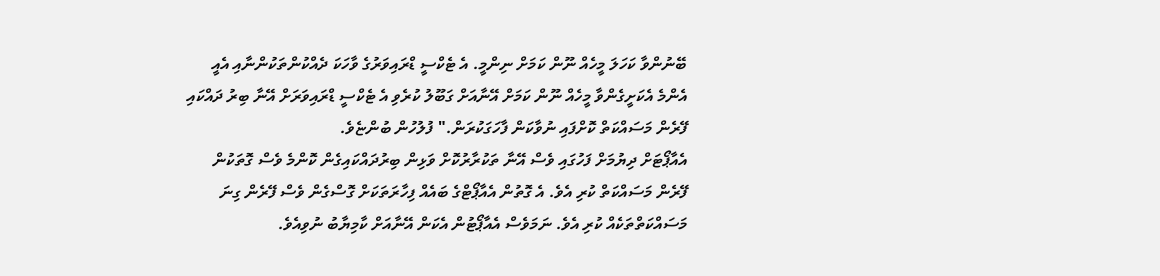ބޭނުންވާ ކަހަލަ މީހެއް ނޫން ކަމަށް ނިންމީ. އެ ޓެކްސީ ޑްރައިވަރުގެ ވާހަކަ ދެއްކުންތަކުންނާއި އެއީ އެންމެ އެކަށީގެންވާ މީހެއް ނޫން ކަމަށް އޭނާއަށް ގަބޫލު ކުރެވި އެ ޓެކްސީ ޑްރައިވަރަށް އޭނާ ބިރު ދައްކައި ފޭރެން މަސައްކަތް ކޮށްފައި ނުވާކަން ފާހަގަކުރަން." ފުލުހުން ބުންޏެވެ.
އެއާޕޯޓަށް ދިޔުމަށް ފަހުގައި ވެސް އޭނާ ތަކުރާރުކޮށް ވަޅިން ބިރުދައްކައިގެން ކޮންމެ ވެސް ގޮތަކުން ފޭރެން މަސައްކަތް ކުރި އެވެ. އެ ގޮތުން އެއާޕޯޓްގެ ބައެއް ފިހާރަތަކަށް ގޮސްގެން ވެސް ފޭރެން ގިނަ މަސައްކަތްތަކެއް ކުރި އެވެ. ނަމަވެސް އެއާޕޯޓުން އެކަން އޭނާއަށް ކާމިޔާބު ނުވިއެވެ.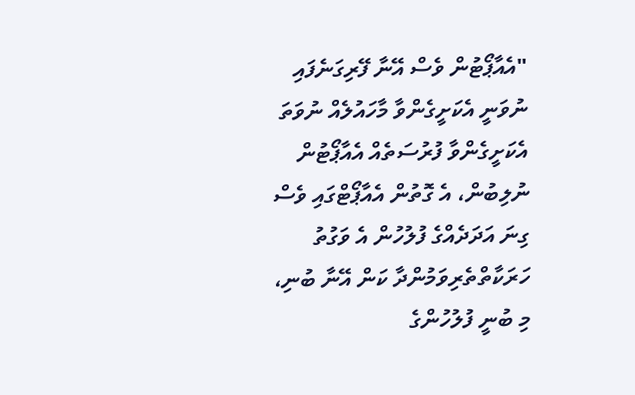"އެއާޕޯޓުން ވެސް އޭނާ ފޭރިގަނެފައި ނުވަނީ އެކަށީގެންވާ މާހައުލެއް ނުވަތަ އެކަށީގެންވާ ފުރުސަތެއް އެއާޕޯޓުން ނުލިބުން، އެ ގޮތުން އެއާޕޯޓްގައި ވެސް ގިނަ އަދަދެއްގެ ފުލުހުން އެ ވަގުތު ހަރަކާތްތެރިވަމުންދާ ކަން އޭނާ ބުނި، މި ބުނީ ފުލުހުންގެ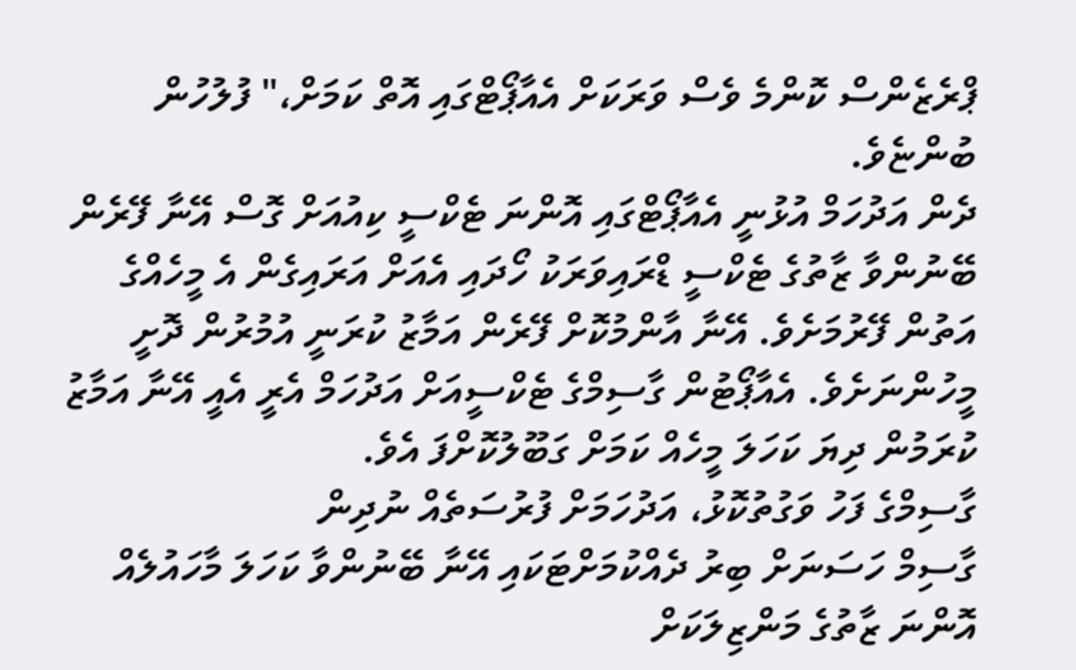ޕްރެޒެންސް ކޮންމެ ވެސް ވަރަކަށް އެއާޕޯޓްގައި އޮތް ކަމަށް،" ފުލުހުން ބުންޏެވެ.
ދެން އަދުހަމް އުޅުނީ އެއާޕޯޓްގައި އޮންނަ ޓެކްސީ ކިއުއަށް ގޮސް އޭނާ ފޭރެން ބޭނުންވާ ޒާތުގެ ޓެކްސީ ޑްރައިވަރަކު ހޯދައި އެއަށް އަރައިގެން އެ މީހެއްގެ އަތުން ފޭރުމަށެވެ. އޭނާ އާންމުކޮށް ފޭރެން އަމާޒު ކުރަނީ އުމުރުން ދޮށީ މީހުންނަށެވެ. އެއާޕޯޓުން ގާސިމްގެ ޓެކްސީއަށް އަދުހަމް އެރީ އެއީ އޭނާ އަމާޒު ކުރަމުން ދިޔަ ކަހަލަ މީހެއް ކަމަށް ގަބޫލުކޮށްފަ އެވެ.
ގާސިމްގެ ފަހު ވަގުތުކޮޅު، އަދުހަމަށް ފުރުސަތެއް ނުދިން
ގާސިމް ހަސަނަށް ބިރު ދެއްކުމަށްޓަކައި އޭނާ ބޭނުންވާ ކަހަލަ މާހައުލެއް އޮންނަ ޒާތުގެ މަންޒިލަކަށް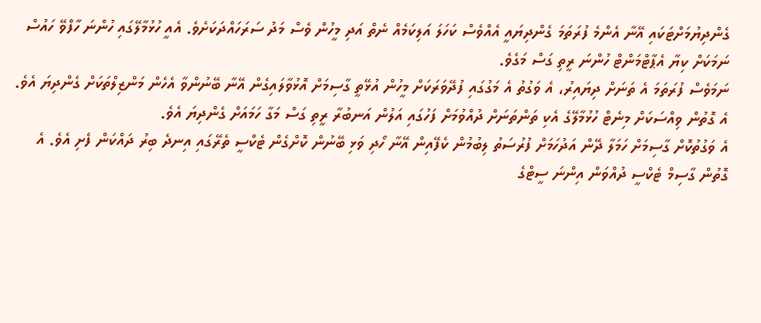ގެންދިޔުމަށްޓަކައި އޭނާ އެންމެ ފުރަތަމަ ގެންދިޔައީ އެއްވެސް ކަހަލަ އަލިކަމެއް ނެތް އަދި މީހުން ވެސް މަދު ސަރަހައްދަކަށެވެ. އެއީ ހުޅުމާލޭގައި ހުންނަ ހާފްވޭ ހައުސް ނަމަކަށް ކިޔާ އެޕާޓްމަންޓް ހުންނަ ރީތި ގަސް މަގެވެ.
ނަމަވެސް ފުރަތަމަ އެ ތަނަށް ދިޔައިރު، އެ ވަގުތު އެ މަގުގައި ފުދޭވަރަކަށް މީހުން އުޅޭތީ ގާސިމަށް އޮޅުވާލައިގެން އޭނާ ބޭނުންވާ އެހެން މަންޒިލްތަކަށް ގެންދިޔަ އެވެ. އެ ގޮތުން ވިއްސަކަށް މިނެޓް ހުޅުމާލޭގެ އެކި ތަންތަނަށް ދުއްވުމަށް ފަހުގައި އަލުން އަނބުރާ ރީތި ގަސް މަގާ ހަމައަށް ގެންދިޔަ އެވެ.
އެ ވަގުތުކޮށް ގާސިމަށް ހަމަލާ ދޭން އަދުހަމަށް ފުރުސަތު ލިބުމުން ކެފޭއިން އޭނާ ހޯދި ވަޅި ބޭނުން ކޮށްގެން ޓެކްސީ ތެރޭގައި އިނދެ ބިރު ދައްކަން ފެށި އެވެ. އެ ގޮތުން ގާސިމް ޓެކްސީ ދުއްވަން އިންނަ ސީޓްގެ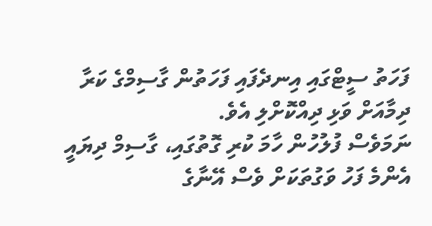ފަހަތު ސީޓްގައި އިނދެފައި ފަހަތުން ގާސިމްގެ ކަރާ ދިމާއަށް ވަޅި ދިއްކޮށްލި އެވެ.
ނަމަވެސް ފުލުހުން ހާމަ ކުރި ގޮތުގައި، ގާސިމް ދިޔައީ އެންމެ ފަހު ވަގުތަކަށް ވެސް އޭނާގެ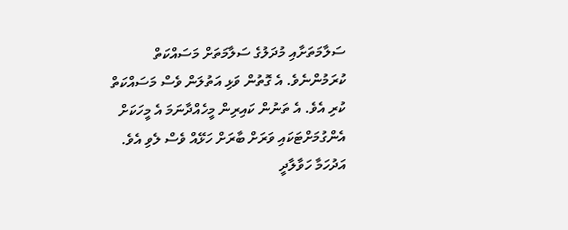ސަލާމަތަށާއި މުދަލުގެ ސަލާމަތަށް މަސައްކަތް ކުރަމުންނެވެ. އެ ގޮތުން ވަޅި އަތުލަން ވެސް މަސައްކަތް ކުރި އެވެ. އެ ތަނުން ކައިރިން މީހެއްދާނަމަ އެ މީހަކަށް އެންގުމަށްޓަކައި ވަރަށް ބާރަށް ހަޅޭއް ވެސް ލެވި އެވެ.
އަދުހަމާ ހަވާލާދީ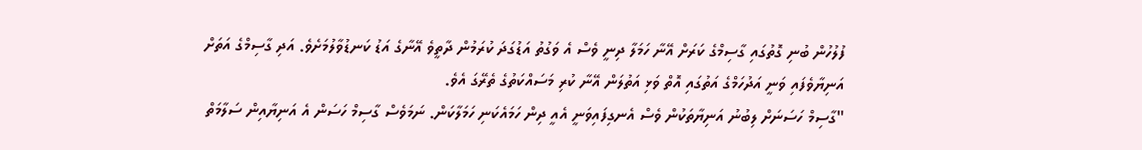ފުލުހުން ބުނި ގޮތުގައި ގާސިމްގެ ކަރަށް އޭނާ ހަމަލާ ދިނީ ވެސް އެ ވަގުތު އަޑުގަދަ ކުރަމުން ދާތީވެ އޭނާގެ އަޑު ކަނޑުވާލުމަށެވެ. އަދި ގާސިމްގެ އަތަށް އަނިޔާވެފައި ވަނީ އަދުހަމްގެ އަތުގައި އޮތް ވަޅި އަތުލަން އޭނާ ކުރި މަސައްކަތުގެ ތެރޭގަ އެވެ.
"ގާސިމް ހަސަނަށް ލިބުނު އަނިޔާތަކުން ވެސް އެނގިފައިވަނީ އެއީ ދިން ހަމައެކަނި ހަމަލާކަން. ނަމަވެސް ގާސިމް ހަސަން އެ އަނިޔާއިން ސަލާމަތް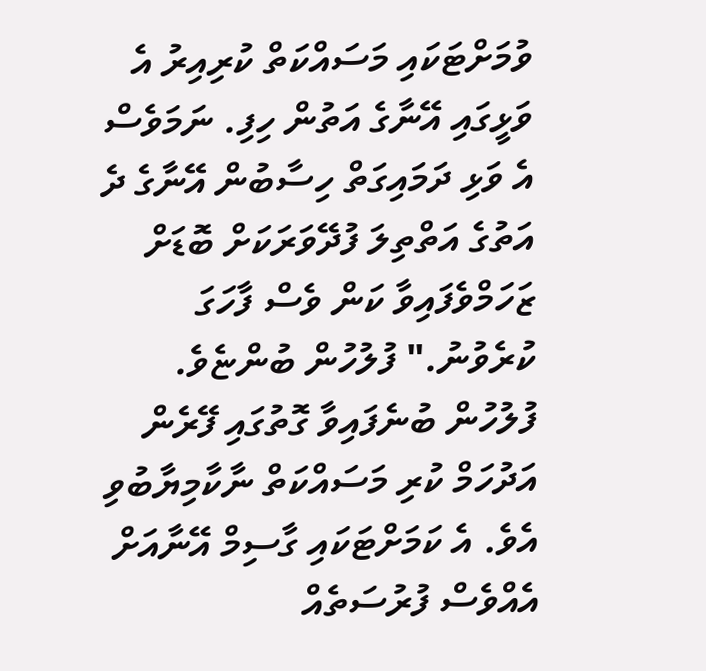ވުމަށްޓަކައި މަސައްކަތް ކުރިއިރު އެ ވަޅީގައި އޭނާގެ އަތުން ހިފި. ނަމަވެސް އެ ވަޅި ދަމައިގަތް ހިސާބުން އޭނާގެ ދެ އަތުގެ އަތްތިލަ ފުދޭވަރަކަށް ބޮޑަށް ޒަހަމްވެފައިވާ ކަން ވެސް ފާހަގަ ކުރެވުނު." ފުލުހުން ބުންޏެވެ.
ފުލުހުން ބުނެފައިވާ ގޮތުގައި ފޭރެން އަދުހަމް ކުރި މަސައްކަތް ނާކާމިޔާބުވި އެވެ. އެ ކަމަށްޓަކައި ގާސިމް އޭނާއަށް އެއްވެސް ފުރުސަތެއް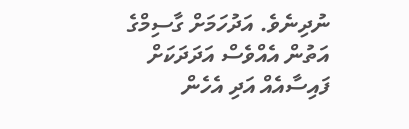ނުދިނެވެ. އަދުހަމަށް ގާސިމްގެ އަތުން އެއްވެސް އަދަދަކަށް ފައިސާއެއް އަދި އެހެން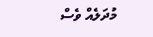މުދަލެއް ވެސް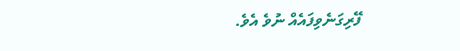ފޭރިގަނެވިފައެއް ނުވެ އެވެ.